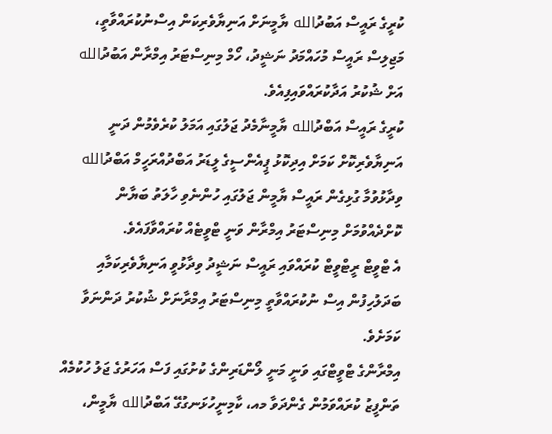ކުރީގެ ރައީސް އަބުދުالله ޔާމީނަށް އަނިޔާވެރިކަން އިސްނުކުރައްވާތީ، މަޖިލިސް ރައީސް މުހައްމަދު ނަޝީދު، ހޯމް މިނިސްޓަރު އިމްރާން އަބުދުالله އަށް ޝުކުރު އަދާކުރައްވައިފިއެވެ.
ކުރީގެ ރައީސް އަބްދުالله ޔާމީނާމެދު ޖަލުގައި އަމަލު ކުރެވެމުން ދަނީ އަނިޔާވެރިކޮށް ކަމަށް އިދިކޮޅު ޕީއެންސީގެ ލީޑަރު އަބްދުއްރަހީމް އަބްދުالله ވިދާޅުވުމާ ގުޅިގެން ރައީސް ޔާމީން ޖަލުގައި ހުންނެވި ހާލަތު ބަޔާން ކޮށްދެއްވުމަށް މިނިސްޓަރު އިމްރާން ވަނީ ޓްވީޓެއް ކުރައްވާފައެވެ.
އެ ޓްވީޓް ރީޓްވީޓް ކުރައްވައި ރައީސް ނަޝީދު ވިދާޅުވީ އަނިޔާވެރިކަމާއި ބަދަލުހިފުން އިސް ނުކުރައްވާތީ މިނިސްޓަރު އިމްރާނަށް ޝުކުރު ދަންނަވާ ކަމަށެވެ.
އިމްރާންގެ ޓްވީޓްގައި ވަނީ މަނީ ލޯންޑަރިންގެ ކުށުގައި ފަސް އަހަރުގެ ޖަލު ހުކުމެއް ތަންފީޒު ކުރައްވަމުން ގެންދަވާ މއ، ކާމިނީހުޅަނގުގޭ އަބްދުالله ޔާމީން،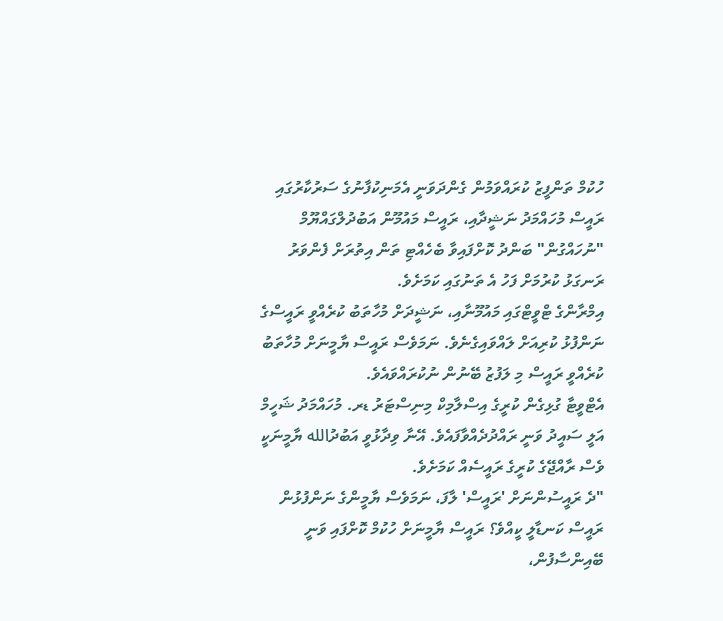ހުކުމް ތަންފީޒު ކުރައްވަމުން ގެންދަވަނީ އެމަނިކުފާނުގެ ސަރުކާރުގައި ރައީސް މުހައްމަދު ނަޝީދާއި، ރައީސް މައުމޫން އަބުދުލްގައްޔޫމް "ނުހައްގުން" ބަންދު ކޮށްފައިވާ ބެހެއްޓި ތަން އިތުރަށް ފެންވަރު ރަނގަޅު ކުރުމަށް ފަހު އެ ތަނުގައި ކަމަށެވެ.
އިމްރާންގެ ޓްވީޓްގައި މައުމޫނާއި، ނަޝީދަށް މުހާތަބު ކުރެއްވީ ރައީސްގެ ނަންފުޅު ކުރިއަށް ލައްވައިގެނެވެ. ނަމަވެސް ރައީސް ޔާމީނަށް މުހާތަބު ކުރެއްވީ ރައީސް މި ލަފުޒު ބޭނުން ނުކުރައްވައެވެ.
އެޓްވީޓާ ގުޅިގެން ކުރީގެ އިސްލާމިކް މިނިސްޓަރު ޑރ. މުހައްމަދު ޝަހީމް އަލީ ސައީދު ވަނީ ރައްދުދެއްވާފައެވެ. އޭނާ ވިދާޅުވީ އަބުދުالله ޔާމީނަކީ ވެސް ރާއްޖޭގެ ކުރީގެ ރައީސެއް ކަމަށެވެ.
"ދެ ރައީސުންނަށް 'ރައީސް' ލާފަ، ނަމަވެސް ޔާމީންގެ ނަންފުޅުން ރައީސް ކަނޑާލީ ކީއްވެ؟ ރައީސް ޔާމީނަށް ހުކުމް ކޮށްފައި ވަނީ ބޭއިންސާފުން،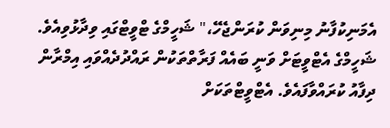އެމަނިކުފާނު މިނިވަން ކުރަންޖެހޭ،" ޝަހީމްގެ ޓްވީޓްގައި ވިދާޅުވިއެވެ.
ޝަހީމްގެ އެޓްވީޓަށް ވަނީ ބައެއް ފަރާތްތަކުން ރައްދުދެއްވައި އިމްރާން ދިފާއު ކުރައްވާފައެވެ. އެޓްވީޓްތަކަށް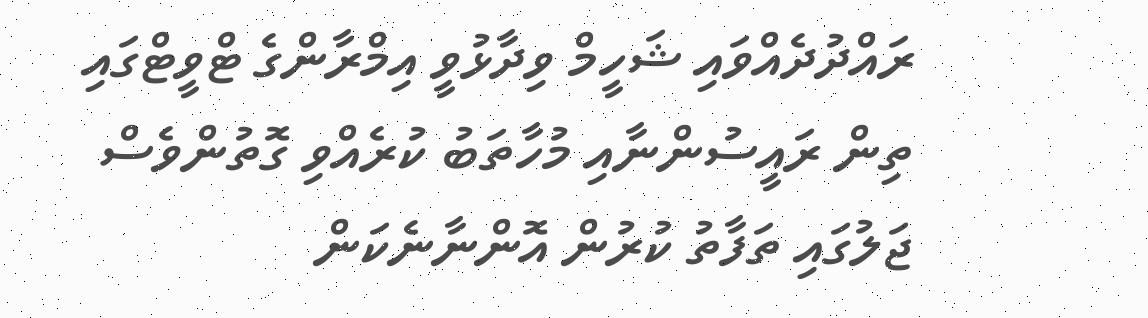ރައްދުދެއްވައި ޝަހީމް ވިދާޅުވީ އިމްރާންގެ ޓްވީޓްގައި ތިން ރައީސުންނާއި މުހާތަބު ކުރެއްވި ގޮތުންވެސް ޖަލުގައި ތަފާތު ކުރުން އޮންނާނެކަން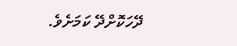ދޭހަކޮށްދޭ ކަމަށެވެ.